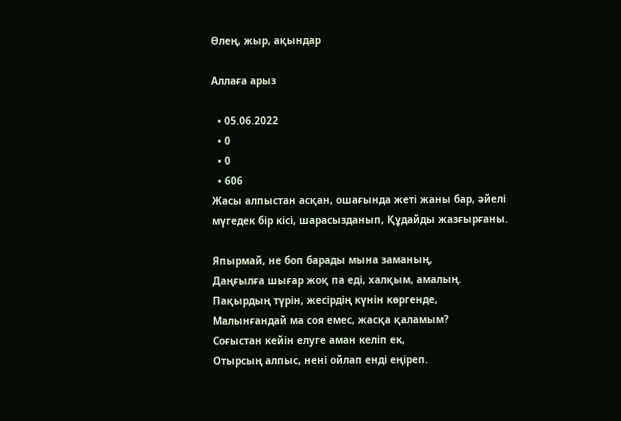Өлең, жыр, ақындар

Аллаға арыз

  • 05.06.2022
  • 0
  • 0
  • 606
Жасы алпыстан асқан, ошағында жеті жаны бар, әйелі мүгедек бір кісі, шарасызданып, Құдайды жазғырғаны.

Япырмай, не боп барады мына заманың,
Даңғылға шығар жоқ па еді, халқым, амалың.
Пақырдың түрін, жесірдің күнін көргенде,
Малынғандай ма соя емес, жасқа қаламым?
Соғыстан кейін елуге аман келіп ек,
Отырсың алпыс, нені ойлап енді еңіреп.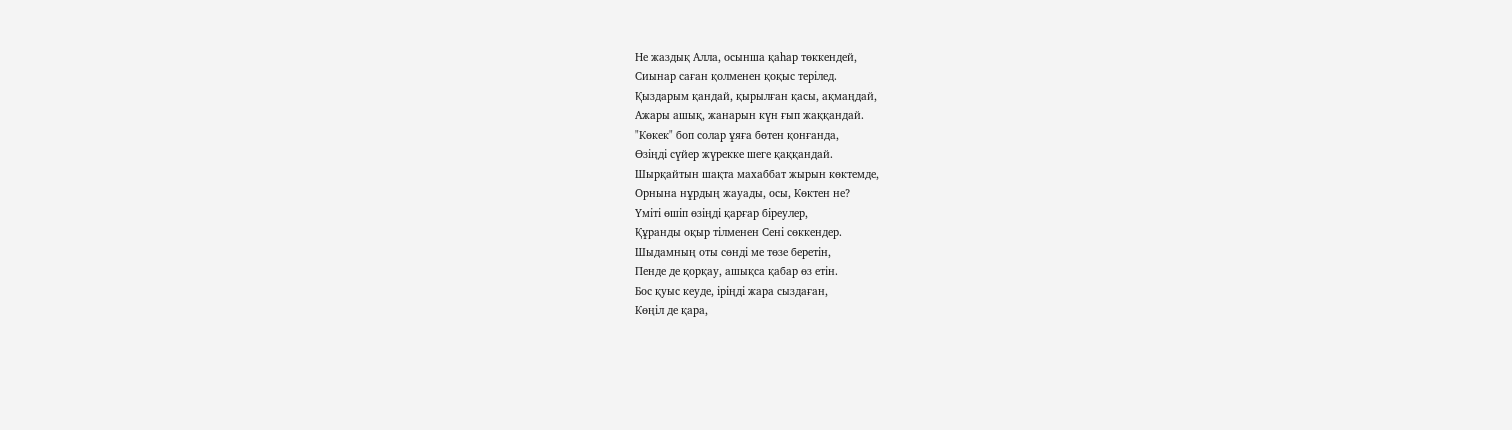Не жаздық Алла, осынша қаһар төккендей,
Сиынар саған қолменен қоқыс терілед.
Қыздарым қандай, қырылған қасы, ақмаңдай,
Ажары ашық, жанарын күн ғып жаққандай.
"Көкек" боп солар ұяға бөтен қонғанда,
Өзіңді сүйер жүрекке шеге қаққандай.
Шырқайтын шақта махаббат жырын көктемде,
Орнына нұрдың жауады, осы, Көктен не?
Үміті өшіп өзіңді қарғар біреулер,
Құранды оқыр тілменен Сені сөккендер.
Шыдамның оты сөнді ме төзе беретін,
Пенде де қорқау, ашықса қабар өз етін.
Бос қуыс кеуде, іріңді жара сыздаған,
Көңіл де қара,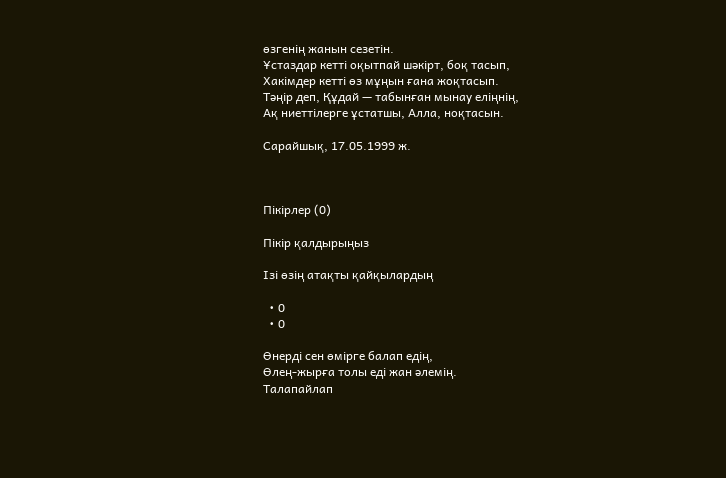өзгенің жанын сезетін.
Ұстаздар кетті оқытпай шәкірт, боқ тасып,
Хакімдер кетті өз мұңын ғана жоқтасып.
Тәңір деп, Құдай — табынған мынау еліңнің,
Ақ ниеттілерге ұстатшы, Алла, ноқтасын.

Сарайшық, 17.05.1999 ж.



Пікірлер (0)

Пікір қалдырыңыз

Ізі өзің атақты қайқылардың

  • 0
  • 0

Өнерді сен өмірге балап едің,
Өлең-жырға толы еді жан әлемің.
Талапайлап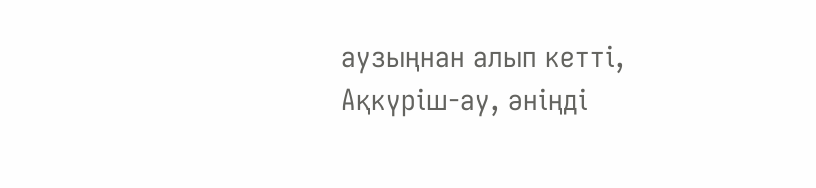аузыңнан алып кетті,
Ақкүріш-ау, әніңді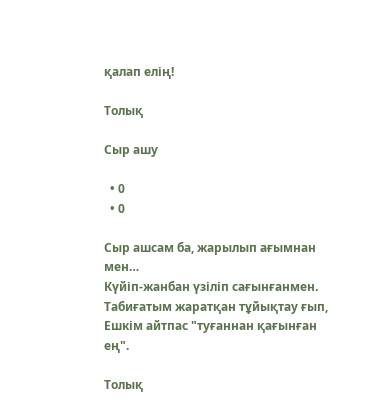қалап елің!

Толық

Сыр ашу

  • 0
  • 0

Сыр ашсам ба, жарылып ағымнан мен…
Күйіп-жанбан үзіліп сағынғанмен.
Табиғатым жаратқан тұйықтау ғып,
Ешкім айтпас "туғаннан қағынған ең".

Толық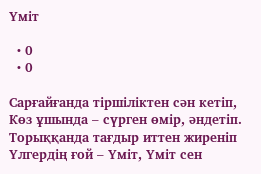Үміт

  • 0
  • 0

Сарғайғанда тіршіліктен сән кетіп,
Көз ұшында – сүрген өмір, әндетіп.
Торыққанда тағдыр иттен жиреніп
Үлгердің ғой – Үміт, Үміт сен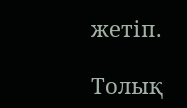жетіп.

Толық